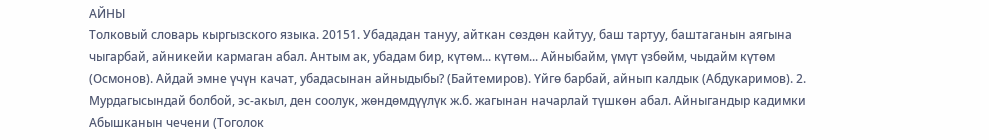АЙНЫ
Толковый словарь кыргызского языка. 20151. Убададан тануу, айткан сөздөн кайтуу, баш тартуу, баштаганын аягына чыгарбай, айникейи кармаган абал. Антым ак, убадам бир, күтөм... күтөм... Айныбайм, үмүт үзбөйм, чыдайм күтөм (Осмонов). Айдай эмне үчүн качат, убадасынан айныдыбы? (Байтемиров). Үйгө барбай, айнып калдык (Абдукаримов). 2. Мурдагысындай болбой, эс-акыл, ден соолук, жөндөмдүүлүк ж.б. жагынан начарлай түшкөн абал. Айныгандыр кадимки Абышканын чечени (Тоголок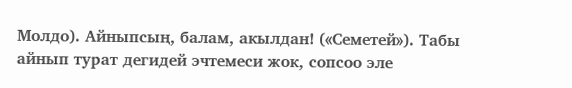Молдо). Айныпсың, балам, акылдан! («Семетей»). Табы айнып турат дегидей эчтемеси жок, сопсоо эле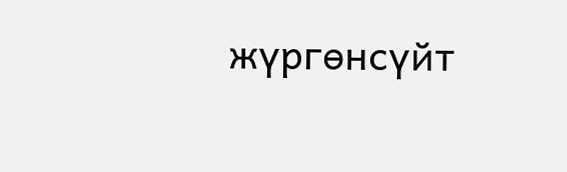жүргөнсүйт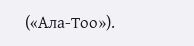(«Ала-Тоо»).